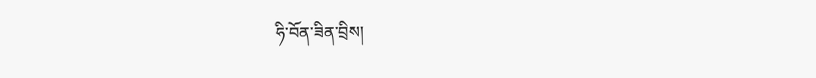ཧི་བོན་ཟིན་བྲིས།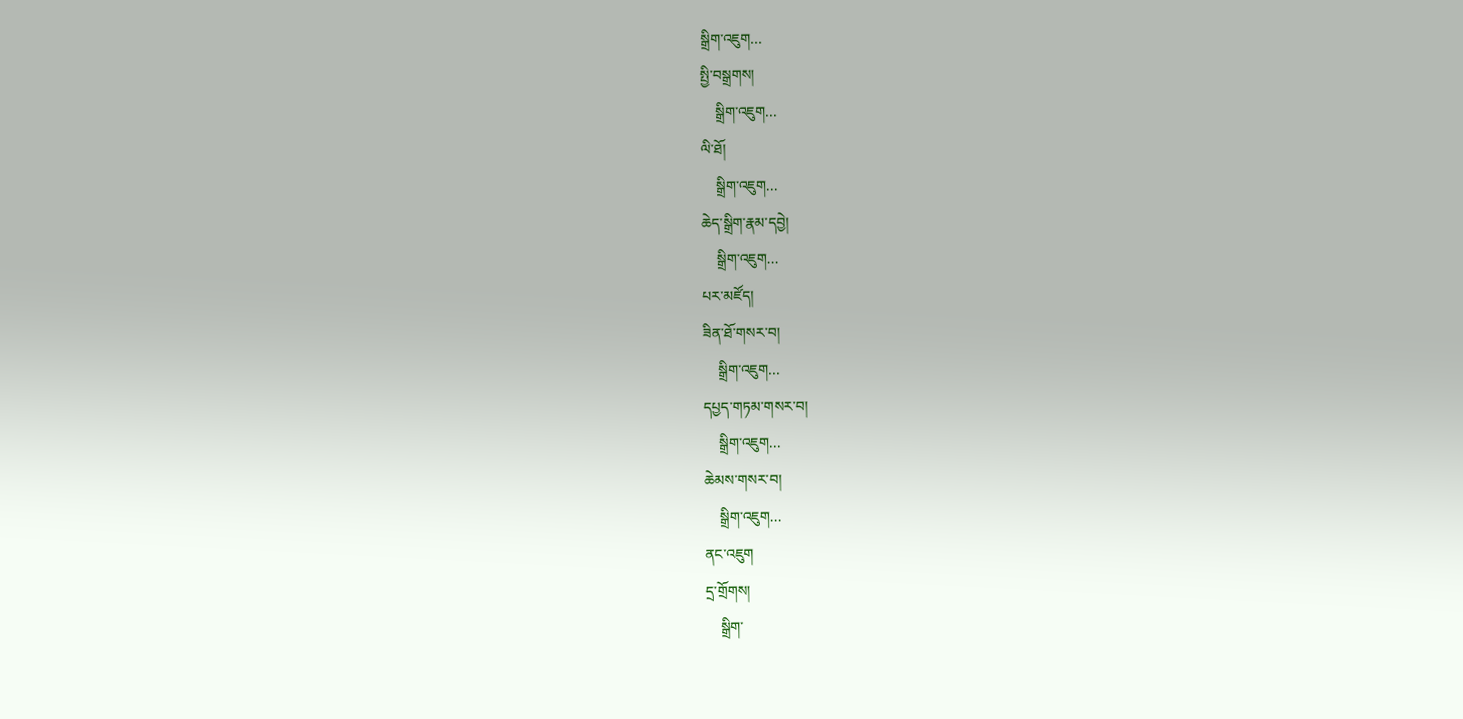སྒྲིག་འཇུག...
སྤྱི་བསྒྲགས།
    སྒྲིག་འཇུག...
ལི་ཐོ།
    སྒྲིག་འཇུག...
ཆེད་སྒྲིག་རྣམ་དབྱེ།
    སྒྲིག་འཇུག...
པར་མཛོད།
ཟིན་ཐོ་གསར་བ།
    སྒྲིག་འཇུག...
དཔྱད་གཏམ་གསར་བ།
    སྒྲིག་འཇུག...
ཆེམས་གསར་བ།
    སྒྲིག་འཇུག...
ནང་འཇུག
དྲ་གྲོགས།
    སྒྲིག་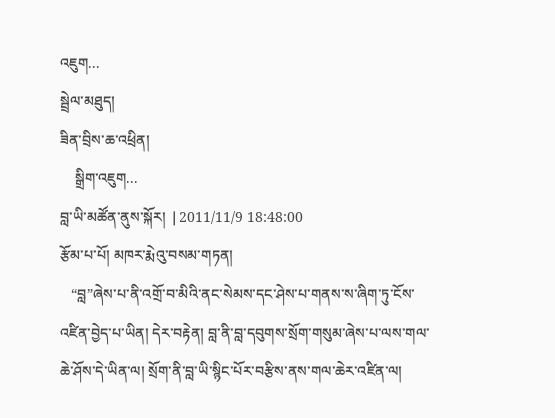འཇུག...
སྦྲེལ་མཐུད།
ཟིན་བྲིས་ཆ་འཕྲིན།
    སྒྲིག་འཇུག...
བླ་ཡི་མཚོན་ནུས་སྐོར།  | 2011/11/9 18:48:00
རྩོམ་པ་པོ། མཁར་རྨེའུ་བསམ་གཏན།
   “བླ”ཞེས་པ་ནི་འགྲོ་བ་མིའི་ནང་སེམས་དང་ཤེས་པ་གནས་ས་ཞིག་ཏུ་ངོས་འཛིན་བྱེད་པ་ཡིན། དེར་བརྟེན། བླ་ནི་བླ་དབུགས་སྲོག་གསུམ་ཞེས་པ་ལས་གལ་ཆེ་ཤོས་དེ་ཡིན་ལ། སྲོག་ནི་བླ་ཡི་སྙིང་པོར་བརྩིས་ནས་གལ་ཆེར་འཛིན་ལ།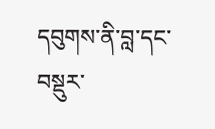དབུགས་ནི་བླ་དང་བསྡུར་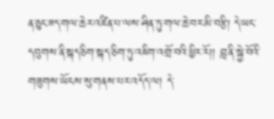ན་ཅུང་ཟད་གལ་ཆེར་འཛིན་པ་ལས་ཤིན་ཏུ་གལ་ཆེ་བར་མི་བརྩི། དེ་ཡང་དབུགས་ནི་སྐད་ཅིག་སྐད་ཅིག་ཏུ་འཇིག་འགྲོ་བའི་ཕྱིར་རོ།། བླ་ནི་སྐྱེ་བོའི་གཟུགས་ཡོངས་སུ་གནས་པར་འདོད་ལ། དེ་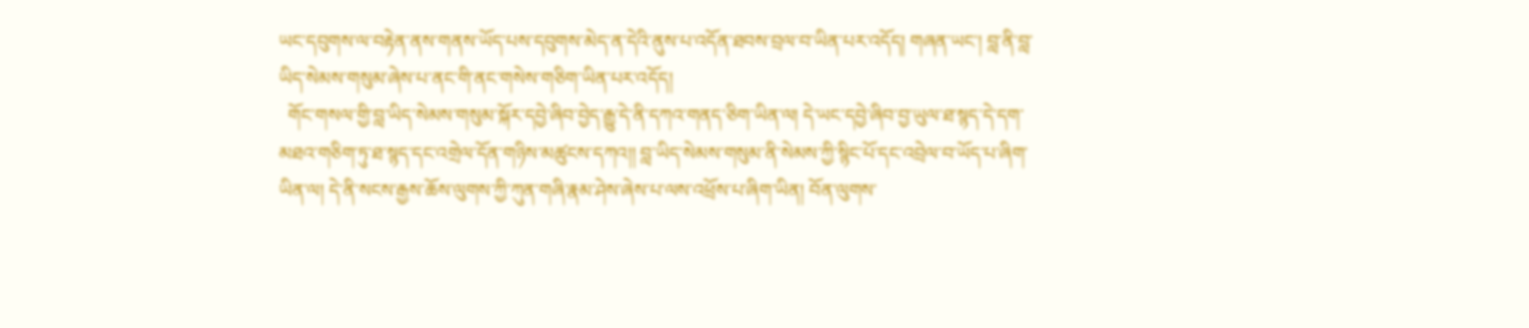ཡང་དབུགས་ལ་བརྟེན་ནས་གནས་ཡོད་པས་དབུགས་མེད་ན་དེའི་ནུས་པ་འདོན་ཐབས་བྲལ་བ་ཡིན་པར་འདོད། གཞན་ཡང་། བླ་ནི་བླ་ཡིད་སེམས་གསུམ་ཞེས་པ་ནང་གི་ནང་གསེས་གཅིག་ཡིན་པར་འདོད།
  གོང་གསལ་གྱི་བླ་ཡིད་སེམས་གསུམ་སྐོར་དབྱེ་ཞིབ་བྱེད་རྒྱུ་དེ་ནི་དཀའ་གནད་ཅིག་ཡིན་ལ། དེ་ཡང་དབྱེ་ཞིབ་བྱ་ཡུལ་ཐ་སྙད་དེ་དག་མཐའ་གཅིག་ཏུ་ཐ་སྙད་དང་འགྲེལ་དོན་གཉིས་མཚུངས་དཀའ།། བླ་ཡིད་སེམས་གསུམ་ནི་སེམས་ཀྱི་སྙིང་པོ་དང་འབྲེལ་བ་ཡོད་པ་ཞིག་ཡིན་ལ། དེ་ནི་སངས་རྒྱས་ཆོས་ལུགས་ཀྱི་ཀུན་གཞི་རྣམ་ཤེས་ཞེས་པ་ལས་འཕྲོས་པ་ཞིག་ཡིན། བོན་ལུགས་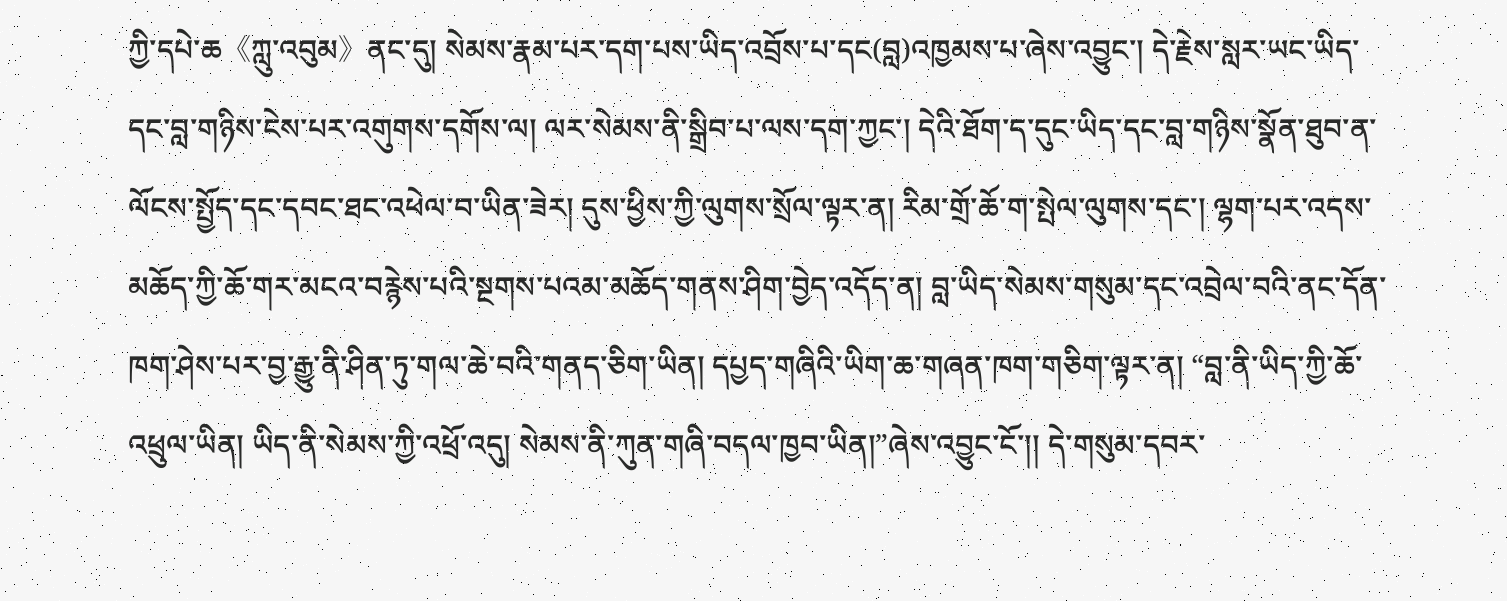ཀྱི་དཔེ་ཆ《ཀླུ་འབུམ》ནང་དུ། སེམས་རྣམ་པར་དག་པས་ཡིད་འབྲོས་པ་དང(བླ)འཁྱམས་པ་ཞེས་འབྱུང་། དེ་རྗེས་སླར་ཡང་ཡིད་དང་བླ་གཉིས་ངེས་པར་འགུགས་དགོས་ལ། ལར་སེམས་ནི་སྒྲིབ་པ་ལས་དག་ཀྱང་། དེའི་ཐོག་ད་དུང་ཡིད་དང་བླ་གཉིས་སྣོན་ཐུབ་ན་ལོངས་སྤྱོད་དང་དབང་ཐང་འཕེལ་བ་ཡིན་ཟེར། དུས་ཕྱིས་ཀྱི་ལུགས་སྲོལ་ལྟར་ན། རིམ་གྲོ་ཆོ་ག་སྤེལ་ལུགས་དང་། ལྷག་པར་འདས་མཆོད་ཀྱི་ཆོ་གར་མངའ་བརྙེས་པའི་སྔགས་པའམ་མཆོད་གནས་ཤིག་བྱེད་འདོད་ན། བླ་ཡིད་སེམས་གསུམ་དང་འབྲེལ་བའི་ནང་དོན་ཁག་ཤེས་པར་བྱ་རྒྱུ་ནི་ཤིན་ཏུ་གལ་ཆེ་བའི་གནད་ཅིག་ཡིན། དཔྱད་གཞིའི་ཡིག་ཆ་གཞན་ཁག་གཅིག་ལྟར་ན། “བླ་ནི་ཡིད་ཀྱི་ཆོ་འཕྲུལ་ཡིན། ཡིད་ནི་སེམས་ཀྱི་འཕྲོ་འདུ། སེམས་ནི་ཀུན་གཞི་བདལ་ཁྱབ་ཡིན།”ཞེས་འབྱུང་ངོ་།། དེ་གསུམ་དབར་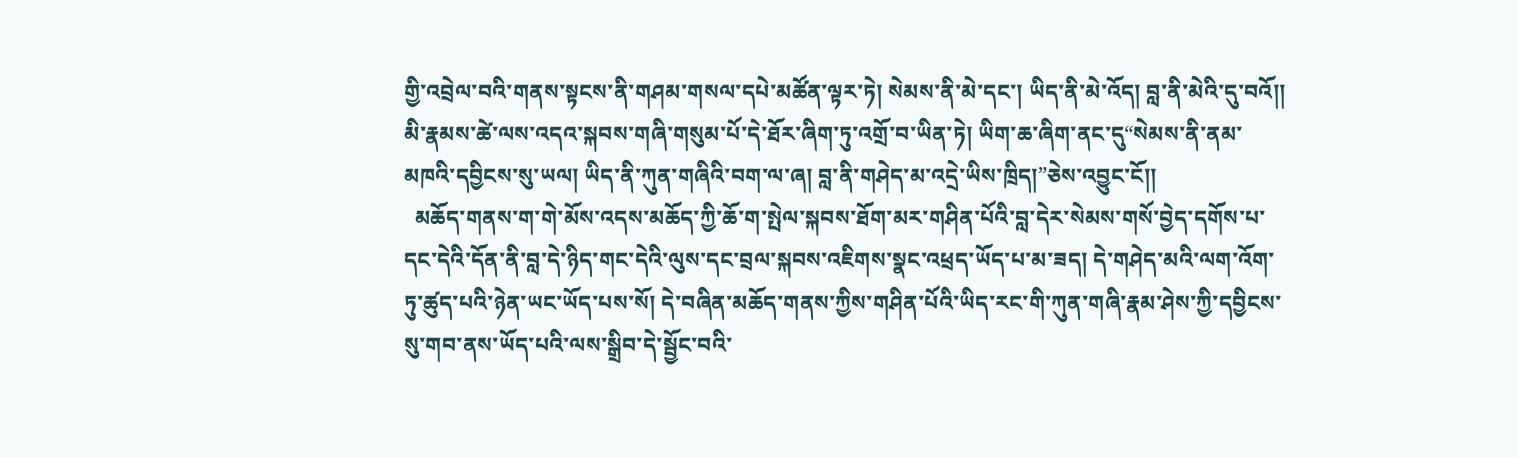གྱི་འབྲེལ་བའི་གནས་སྟངས་ནི་གཤམ་གསལ་དཔེ་མཚོན་ལྟར་ཏེ། སེམས་ནི་མེ་དང་། ཡིད་ནི་མེ་འོད། བླ་ནི་མེའི་དུ་བའོ།། མི་རྣམས་ཚེ་ལས་འདའ་སྐབས་གཞི་གསུམ་པོ་དེ་ཐོར་ཞིག་ཏུ་འགྲོ་བ་ཡིན་ཏེ། ཡིག་ཆ་ཞིག་ནང་དུ“སེམས་ནི་ནམ་མཁའི་དབྱིངས་སུ་ཡལ། ཡིད་ནི་ཀུན་གཞིའི་བག་ལ་ཞ། བླ་ནི་གཤེད་མ་འདྲེ་ཡིས་ཁྲིད།”ཅེས་འབྱུང་ངོ།།
  མཆོད་གནས་ག་གེ་མོས་འདས་མཆོད་ཀྱི་ཆོ་ག་སྤེལ་སྐབས་ཐོག་མར་གཤིན་པོའི་བླ་དེར་སེམས་གསོ་བྱེད་དགོས་པ་དང་དེའི་དོན་ནི་བླ་དེ་ཉིད་གང་དེའི་ལུས་དང་བྲལ་སྐབས་འཇིགས་སྣང་འཕྲད་ཡོད་པ་མ་ཟད། དེ་གཤེད་མའི་ལག་འོག་ཏུ་ཚུད་པའི་ཉེན་ཡང་ཡོད་པས་སོ། དེ་བཞིན་མཆོད་གནས་ཀྱིས་གཤིན་པོའི་ཡིད་རང་གི་ཀུན་གཞི་རྣམ་ཤེས་ཀྱི་དབྱིངས་སུ་གབ་ནས་ཡོད་པའི་ལས་སྒྲིབ་དེ་སྦྱོང་བའི་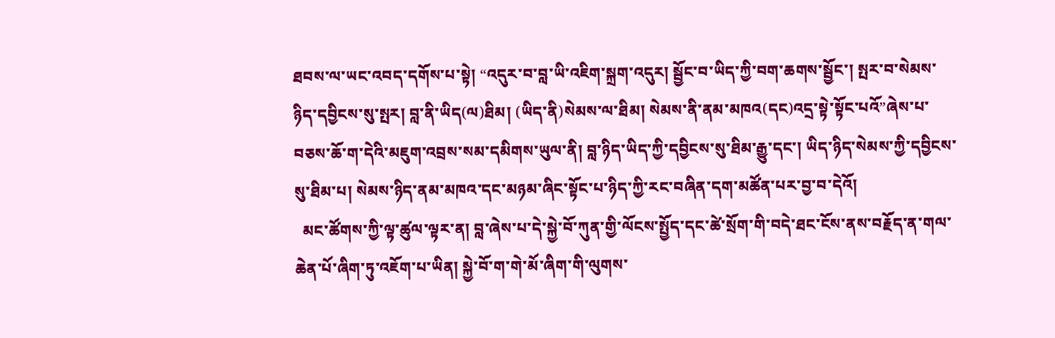ཐབས་ལ་ཡང་འབད་དགོས་པ་སྟེ། “འདུར་བ་བླ་ཡི་འཇིག་སྐྲག་འདུར། སྦྱོང་བ་ཡིད་ཀྱི་བག་ཆགས་སྦྱོང་། སྤར་བ་སེམས་ཉིད་དབྱིངས་སུ་སྤར། བླ་ནི་ཡིད(ལ)ཐིམ། (ཡིད་ནི)སེམས་ལ་ཐིམ། སེམས་ནི་ནམ་མཁའ(དང)འདྲ་སྟེ་སྟོང་པའོ”ཞེས་པ་བཅས་ཆོ་ག་དེའི་མཇུག་འབྲས་སམ་དམིགས་ཡུལ་ནི། བླ་ཉིད་ཡིད་ཀྱི་དབྱིངས་སུ་ཐིམ་རྒྱུ་དང་། ཡིད་ཉིད་སེམས་ཀྱི་དབྱིངས་སུ་ཐིམ་པ། སེམས་ཉིད་ནམ་མཁའ་དང་མཉམ་ཞིང་སྟོང་པ་ཉིད་ཀྱི་རང་བཞིན་དག་མཚོན་པར་བྱ་བ་དེའོ།
  མང་ཚོགས་ཀྱི་ལྟ་ཚུལ་ལྟར་ན། བླ་ཞེས་པ་དེ་སྐྱེ་བོ་ཀུན་གྱི་ལོངས་སྤྱོད་དང་ཚེ་སྲོག་གི་བདེ་ཐང་ངོས་ནས་བརྗོད་ན་གལ་ཆེན་པོ་ཞིག་ཏུ་འཇོག་པ་ཡིན། སྐྱེ་བོ་ག་གེ་མོ་ཞིག་གི་ལུགས་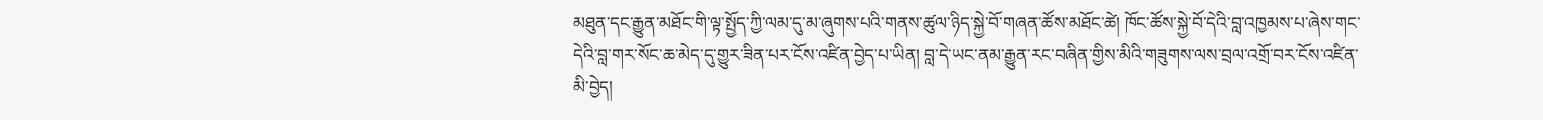མཐུན་དང་རྒྱུན་མཐོང་གི་ལྟ་སྤྱོད་ཀྱི་ལམ་དུ་མ་ཞུགས་པའི་གནས་ཚུལ་ཉིད་སྐྱེ་བོ་གཞན་ཚོས་མཐོང་ཚེ། ཁོང་ཚོས་སྐྱེ་བོ་དེའི་བླ་འཁྱམས་པ་ཞེས་གང་དེའི་བླ་གར་སོང་ཆ་མེད་དུ་གྱུར་ཟིན་པར་ངོས་འཛིན་བྱེད་པ་ཡིན། བླ་དེ་ཡང་ནམ་རྒྱུན་རང་བཞིན་གྱིས་མིའི་གཟུགས་ལས་བྲལ་འགྲོ་བར་ངོས་འཛིན་མི་བྱེད།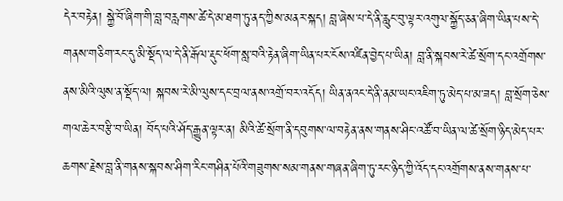དེར་བརྟེན། སྐྱེ་བོ་ཞིག་གི་བླ་བརླགས་ཚེ་དེ་མ་ཐག་ཏུ་ནད་ཀྱིས་མནར་སྐད། བླ་ཞེས་པ་དེ་ནི་རླུང་བུ་ལྟར་འགུལ་སྐྱོད་ཅན་ཞིག་ཡིན་པས་དེ་གནས་གཅིག་རང་དུ་མི་སྡོད་ལ་དེ་ནི་རྒོལ་རྡུང་ཕོག་སླ་བའི་རྟེན་ཞིག་ཡིན་པར་ངོས་འཛིན་བྱེད་པ་ཡིན། བླ་ནི་སྐབས་རེ་ཚེ་སྲོག་དང་འགྲོགས་ནས་མིའི་ལུས་ན་སྡོད་ལ། སྐབས་རེ་མི་ལུས་དང་བྲལ་ནས་འགྲོ་བར་འདོད། ཡིན་ནའང་དེ་ནི་ནམ་ཡང་འཇིག་ཏུ་མེད་པ་མ་ཟད། བླ་སྲོག་ཅེས་གལ་ཆེར་བརྩི་བ་ཡིན། བོད་པའི་ཤོད་རྒྱུན་ལྟར་ན། མིའི་ཚེ་སྲོག་ནི་དབུགས་ལ་བརྟེན་ནས་གནས་ཤིང་འཚོ་བ་ཡིན་ལ་ཚེ་སྲོག་ཉིད་མེད་པར་ཆགས་རྗེས་བླ་ནི་གནས་སྐབས་ཤིག་རིང་གཤིན་པོའི་གཟུགས་སམ་གནས་གཞན་ཞིག་ཏུ་རང་ཉིད་ཀྱི་འོད་དང་འགྲོགས་ནས་གནས་པ་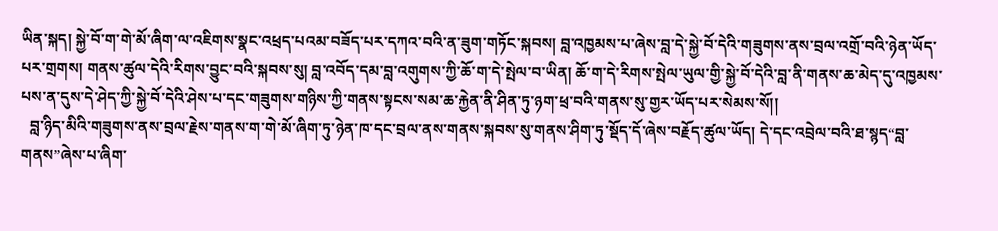ཡིན་སྐད། སྐྱེ་བོ་ག་གེ་མོ་ཞིག་ལ་འཇིགས་སྣང་འཕྲད་པའམ་བཟོད་པར་དཀའ་བའི་ན་ཟུག་གཏོང་སྐབས། བླ་འཁྱམས་པ་ཞེས་བླ་དེ་སྐྱེ་བོ་དེའི་གཟུགས་ནས་བྲལ་འགྲོ་བའི་ཉེན་ཡོད་པར་གྲགས། གནས་ཚུལ་དེའི་རིགས་བྱུང་བའི་སྐབས་སུ། བླ་འབོད་དམ་བླ་འགུགས་ཀྱི་ཆོ་ག་དེ་སྤེལ་བ་ཡིན། ཆོ་ག་དེ་རིགས་སྤེལ་ཡུལ་གྱི་སྐྱེ་བོ་དེའི་བླ་ནི་གནས་ཆ་མེད་དུ་འཁྱམས་པས་ན་དུས་དེ་ཤེད་ཀྱི་སྐྱེ་བོ་དེའི་ཤེས་པ་དང་གཟུགས་གཉིས་ཀྱི་གནས་སྟངས་སམ་ཆ་རྐྱེན་ནི་ཤིན་ཏུ་ཉག་ཕྲ་བའི་གནས་སུ་གྱར་ཡོད་པར་སེམས་སོ།།
  བླ་ཉིད་མིའི་གཟུགས་ནས་བྲལ་རྗེས་གནས་ག་གེ་མོ་ཞིག་ཏུ་ཉེན་ཁ་དང་བྲལ་ནས་གནས་སྐབས་སུ་གནས་ཤིག་ཏུ་སྡོད་དོ་ཞེས་བརྗོད་ཚུལ་ཡོད། དེ་དང་འབྲེལ་བའི་ཐ་སྙད“བླ་གནས”ཞེས་པ་ཞིག་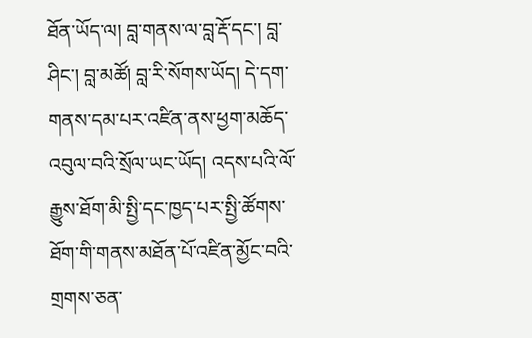ཐོན་ཡོད་ལ། བླ་གནས་ལ་བླ་རྡོ་དང་། བླ་ཤིང་། བླ་མཚོ། བླ་རི་སོགས་ཡོད། དེ་དག་གནས་དམ་པར་འཛིན་ནས་ཕྱག་མཆོད་འབུལ་བའི་སྲོལ་ཡང་ཡོད། འདས་པའི་ལོ་རྒྱུས་ཐོག་མི་སྤྱི་དང་ཁྱད་པར་སྤྱི་ཚོགས་ཐོག་གི་གནས་མཐོན་པོ་འཛིན་མྱོང་བའི་གྲགས་ཅན་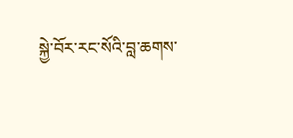སྐྱེ་བོར་རང་སོའི་བླ་ཆགས་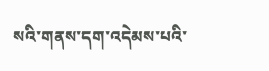སའི་གནས་དག་འདེམས་པའི་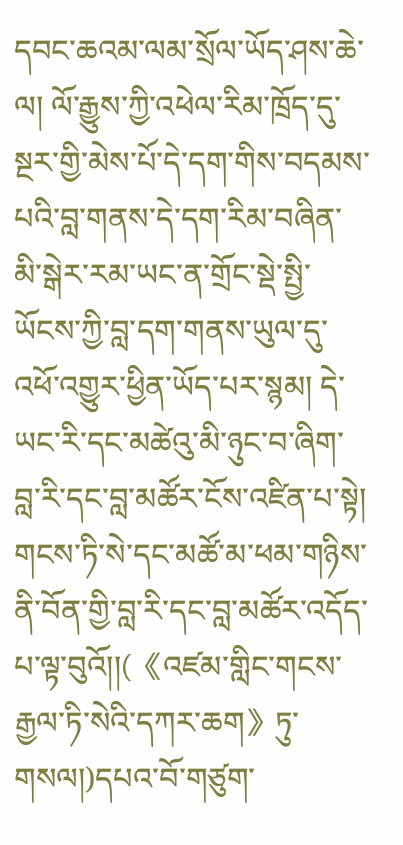དབང་ཆའམ་ལམ་སྲོལ་ཡོད་ཤས་ཆེ་ལ། ལོ་རྒྱུས་ཀྱི་འཕེལ་རིམ་ཁྲོད་དུ་སྔར་གྱི་མེས་པོ་དེ་དག་གིས་བདམས་པའི་བླ་གནས་དེ་དག་རིམ་བཞིན་མི་སྒེར་རམ་ཡང་ན་གྲོང་སྡེ་སྤྱི་ཡོངས་ཀྱི་བླ་དག་གནས་ཡུལ་དུ་འཕོ་འགྱུར་ཕྱིན་ཡོད་པར་སྙམ། དེ་ཡང་རི་དང་མཚེའུ་མི་ཉུང་བ་ཞིག་བླ་རི་དང་བླ་མཚོར་ངོས་འཛིན་པ་སྟེ། གངས་ཏི་སེ་དང་མཚོ་མ་ཕམ་གཉིས་ནི་བོན་གྱི་བླ་རི་དང་བླ་མཚོར་འདོད་པ་ལྟ་བུའོ།།(《འཛམ་གླིང་གངས་རྒྱལ་ཏི་སེའི་དཀར་ཆག》ཏུ་གསལ།)དཔའ་བོ་གཙུག་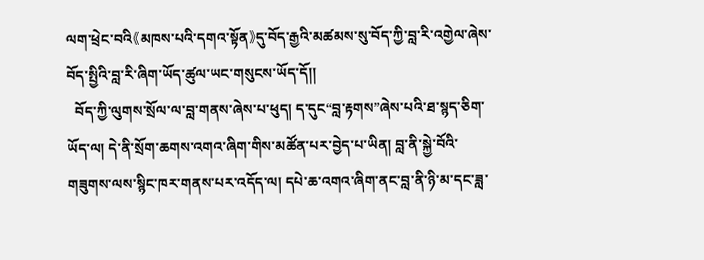ལག་ཕྲེང་བའི《མཁས་པའི་དགའ་སྟོན》དུ་བོད་རྒྱའི་མཚམས་སུ་བོད་ཀྱི་བླ་རི་འགྱེལ་ཞེས་བོད་སྤྱིའི་བླ་རི་ཞིག་ཡོད་ཚུལ་ཡང་གསུངས་ཡོད་དོ།།
  བོད་ཀྱི་ལུགས་སྲོལ་ལ་བླ་གནས་ཞེས་པ་ཕུད། ད་དུང“བླ་རྟགས”ཞེས་པའི་ཐ་སྙད་ཅིག་ཡོད་ལ། དེ་ནི་སྲོག་ཆགས་འགའ་ཞིག་གིས་མཚོན་པར་བྱེད་པ་ཡིན། བླ་ནི་སྐྱེ་བོའི་གཟུགས་ལས་སྙིང་ཁར་གནས་པར་འདོད་ལ། དཔེ་ཆ་འགའ་ཞིག་ནང་བླ་ནི་ཉི་མ་དང་ཟླ་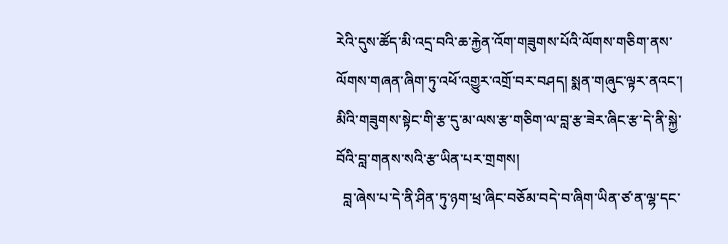རེའི་དུས་ཚོད་མི་འདྲ་བའི་ཆ་རྐྱེན་འོག་གཟུགས་པོའི་ལོགས་གཅིག་ནས་ལོགས་གཞན་ཞིག་ཏུ་འཕོ་འགྱུར་འགྲོ་བར་བཤད། སྨན་གཞུང་ལྟར་ནའང་། མིའི་གཟུགས་སྟེང་གི་རྩ་དུ་མ་ལས་རྩ་གཅིག་ལ་བླ་རྩ་ཟེར་ཞིང་རྩ་དེ་ནི་སྐྱེ་བོའི་བླ་གནས་སའི་རྩ་ཡིན་པར་གྲགས།
  བླ་ཞེས་པ་དེ་ནི་ཤིན་ཏུ་ཉག་ཕྲ་ཞིང་བཅོམ་བདེ་བ་ཞིག་ཡིན་ཙ་ན་ལྷ་དང་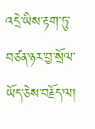འདྲེ་ཡིས་རྟག་ཏུ་བཙན་ཉར་བྱ་སྲོལ་ཡོད་ཅེས་བརྗོད་ལ།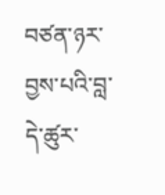བཙན་ཉར་བྱས་པའི་བླ་དེ་ཚུར་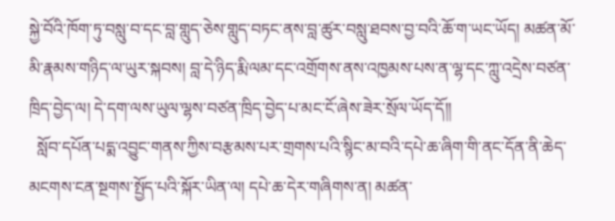སྐྱེ་བོའི་ཁོག་ཏུ་བསླུ་བ་དང་བླ་གླུད་ཅེས་གླུད་བཏང་ནས་བླ་ཚུར་བསླུ་ཐབས་བྱ་བའི་ཆོ་ག་ཡང་ཡོད། མཚན་མོ་མི་རྣམས་གཉིད་ལ་ཡུར་སྐབས། བླ་དེ་ཉིད་རྨི་ལམ་དང་འགྲོགས་ནས་འཁྱམས་པས་ན་ལྷ་དང་ཀླུ་འདྲེས་བཙན་ཁྲིད་བྱེད་ལ། དེ་དག་ལས་ཡུལ་ལྷས་བཙན་ཁྲིད་བྱེད་པ་མང་ངོ་ཞེས་ཟེར་སྲོལ་ཡོད་དོ།།
  སློབ་དཔོན་པདྨ་འབྱུང་གནས་ཀྱིས་བརྩམས་པར་གྲགས་པའི་སྙིང་མ་བའི་དཔེ་ཆ་ཞིག་གི་ནང་དོན་ནི་ཆེད་མངགས་ངན་སྔགས་སྤྱོད་པའི་སྐོར་ཡིན་ལ། དཔེ་ཆ་དེར་གཞིགས་ན། མཚན་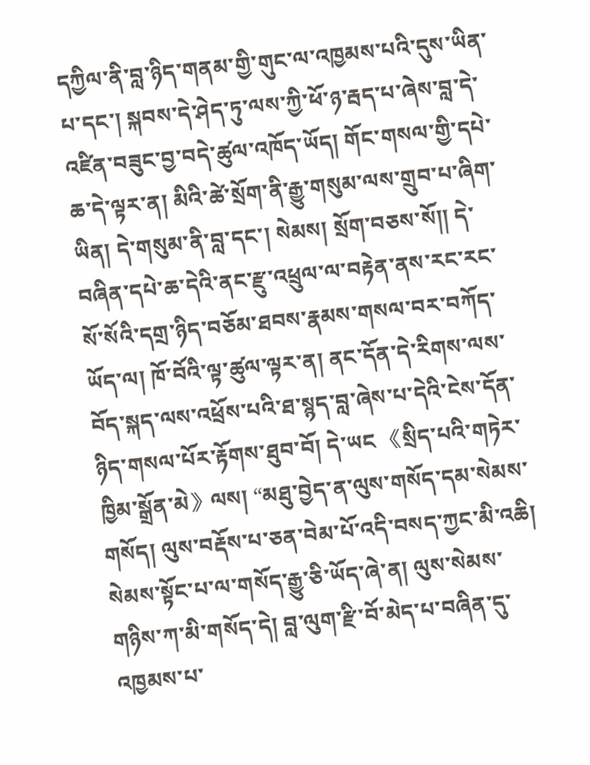དཀྱིལ་ནི་བླ་ཉིད་གནམ་གྱི་གུང་ལ་འཁྱམས་པའི་དུས་ཡིན་པ་དང་། སྐབས་དེ་ཤེད་ཏུ་ལས་ཀྱི་ཕོ་ཉ་རྦད་པ་ཞེས་བླ་དེ་འཛིན་བཟུང་བྱ་བདེ་ཚུལ་འཁོད་ཡོད། གོང་གསལ་གྱི་དཔེ་ཆ་དེ་ལྟར་ན། མིའི་ཚེ་སྲོག་ནི་རྒྱུ་གསུམ་ལས་གྲུབ་པ་ཞིག་ཡིན། དེ་གསུམ་ནི་བླ་དང་། སེམས། སྲོག་བཅས་སོ།། དེ་བཞིན་དཔེ་ཆ་དེའི་ནང་རྫུ་འཕྲུལ་ལ་བརྟེན་ནས་རང་རང་སོ་སོའི་དགྲ་ཉིད་བཅོམ་ཐབས་རྣམས་གསལ་བར་བཀོད་ཡོད་ལ། ཁོ་བོའི་ལྟ་ཚུལ་ལྟར་ན། ནང་དོན་དེ་རིགས་ལས་བོད་སྐད་ལས་འཕྲོས་པའི་ཐ་སྙད་བླ་ཞེས་པ་དེའི་ངེས་དོན་ཉིད་གསལ་པོར་རྟོགས་ཐུབ་བོ། དེ་ཡང 《སྲིད་པའི་གཏེར་ཁྱིམ་སྒྲོན་མེ》ལས། “མཐུ་བྱེད་ན་ལུས་གསོད་དམ་སེམས་གསོད། ལུས་བརྡོས་པ་ཅན་བེམ་པོ་འདི་བསད་ཀྱང་མི་འཆི། སེམས་སྟོང་པ་ལ་གསོད་རྒྱུ་ཅི་ཡོད་ཞེ་ན། ལུས་སེམས་གཉིས་ཀ་མི་གསོད་དེ། བླ་ལུག་རྫི་བོ་མེད་པ་བཞིན་དུ་འཁྱམས་པ་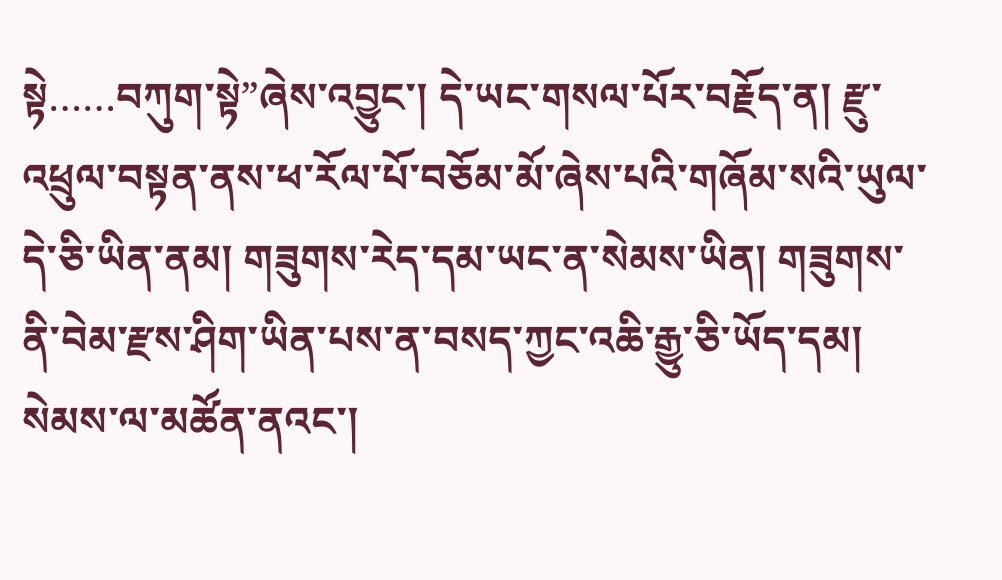སྟེ……བཀུག་སྟེ”ཞེས་འབྱུང་། དེ་ཡང་གསལ་པོར་བརྗོད་ན། རྫུ་འཕྲུལ་བསྟན་ནས་ཕ་རོལ་པོ་བཅོམ་མོ་ཞེས་པའི་གཞོམ་སའི་ཡུལ་དེ་ཅི་ཡིན་ནམ། གཟུགས་རེད་དམ་ཡང་ན་སེམས་ཡིན། གཟུགས་ནི་བེམ་རྫས་ཤིག་ཡིན་པས་ན་བསད་ཀྱང་འཆི་རྒྱུ་ཅི་ཡོད་དམ། སེམས་ལ་མཚོན་ནའང་།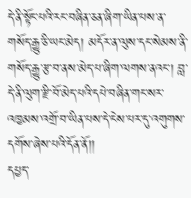དེ་ནི་སྟོང་པའི་རང་བཞིན་ཅན་ཞིག་ཡིན་པས་ན་གསོད་རྒྱུ་ཅི་ཡང་མེད། མདོར་ན་ལུས་དང་སེམས་ནི་གསོད་རྒྱུ་རྩ་བ་ནས་མེད་པ་ཞིག་ལགས་ནའང་། བླ་དེ་ནི་ལུག་རྫི་བོ་མེད་པའི་དཔེ་བཞིན་གང་སར་འཁྱམས་འགྲོ་བ་ཡིན་པས་དེ་ངེས་པར་དུ་འགུགས་དགོས་ཞེས་པའི་དོན་ནོ།།
དཔྱད་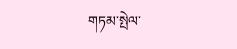གཏམ་སྤེལ་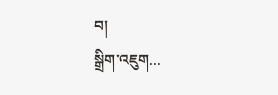བ།
སྒྲིག་འཇུག...